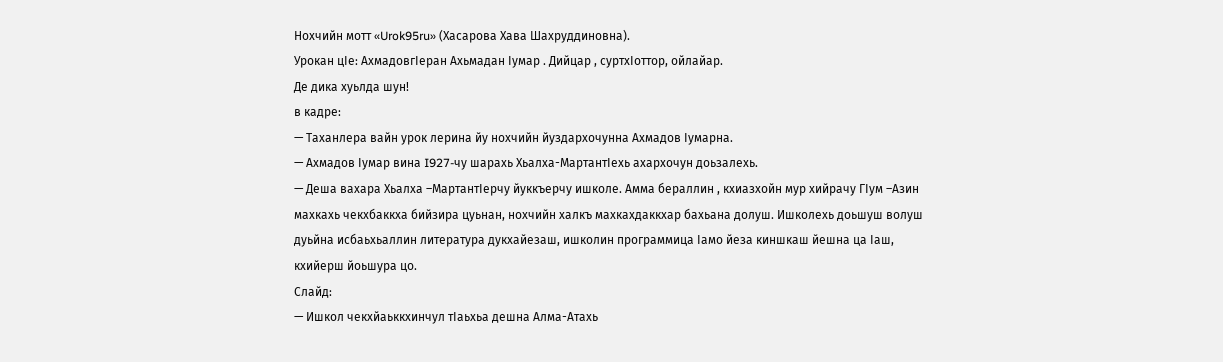Нохчийн мотт «Urok95ru» (Хасарова Хава Шахруддиновна).
Урокан цIе: АхмадовгIеран Ахьмадан Iумар . Дийцар , суртхIоттор, ойлайар.
Де дика хуьлда шун!
в кадре:
— Таханлера вайн урок лерина йу нохчийн йуздархочунна Ахмадов Iумарна.
— Ахмадов Iумар вина I927-чу шарахь Хьалха-МартантIехь ахархочун доьзалехь.
— Деша вахара Хьалха –МартантIерчу йуккъерчу ишколе. Амма бераллин , кхиазхойн мур хийрачу ГIум –Азин махкахь чекхбаккха бийзира цуьнан, нохчийн халкъ махкахдаккхар бахьана долуш. Ишколехь доьшуш волуш дуьйна исбаьхьаллин литература дукхайезаш, ишколин программица Iамо йеза киншкаш йешна ца Iаш, кхийерш йоьшура цо.
Слайд:
— Ишкол чекхйаьккхинчул тIаьхьа дешна Алма-Атахь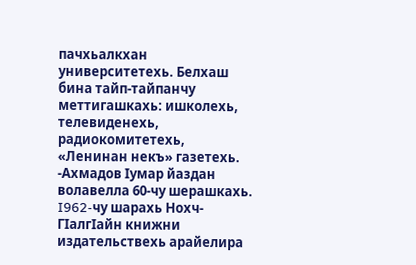пачхьалкхан университетехь. Белхаш бина тайп-тайпанчу меттигашкахь: ишколехь, телевиденехь, радиокомитетехь, «Ленинан некъ» газетехь.
-Ахмадов Iумар йаздан волавелла 60-чу шерашкахь. I962-чу шарахь Нохч-ГIалгIайн книжни издательствехь арайелира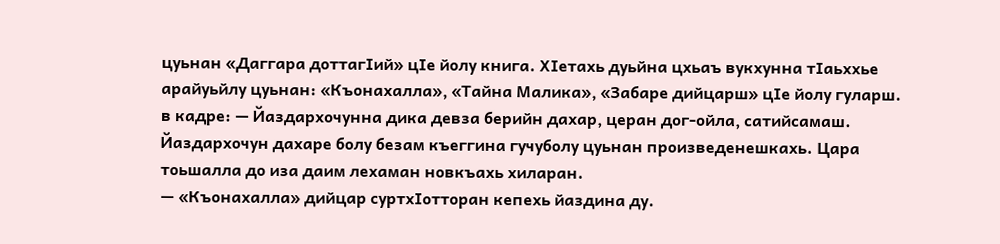цуьнан «Даггара доттагIий» цIе йолу книга. ХIетахь дуьйна цхьаъ вукхунна тIаьххье арайуьйлу цуьнан: «Къонахалла», «Тайна Малика», «Забаре дийцарш» цIе йолу гуларш.
в кадре: — Йаздархочунна дика девза берийн дахар, церан дог-ойла, сатийсамаш. Йаздархочун дахаре болу безам къеггина гучуболу цуьнан произведенешкахь. Цара тоьшалла до иза даим лехаман новкъахь хиларан.
— «Къонахалла» дийцар суртхIотторан кепехь йаздина ду.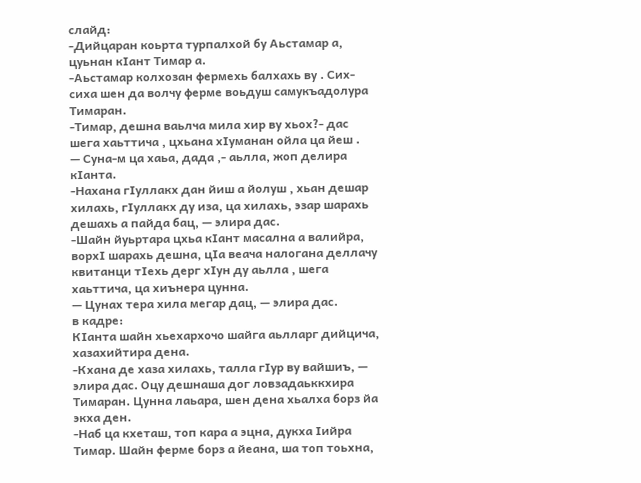слайд:
-Дийцаран коьрта турпалхой бу Аьстамар а, цуьнан кIант Тимар а.
-Аьстамар колхозан фермехь балхахь ву . Сих-сиха шен да волчу ферме воьдуш самукъадолура Тимаран.
-Тимар, дешна ваьлча мила хир ву хьох?- дас шега хаьттича , цхьана хIуманан ойла ца йеш .
— Суна-м ца хаьа, дада ,- аьлла, жоп делира кIанта.
-Нахана гIуллакх дан йиш а йолуш , хьан дешар хилахь, гIуллакх ду иза, ца хилахь, эзар шарахь дешахь а пайда бац, — элира дас.
-Шайн йуьртара цхьа кIант масална а валийра, ворхI шарахь дешна, цIа веача налогана деллачу квитанци тIехь дерг хIун ду аьлла , шега хаьттича, ца хиънера цунна.
— Цунах тера хила мегар дац, — элира дас.
в кадре:
КIанта шайн хьехархочо шайга аьлларг дийцича, хазахийтира дена.
-Кхана де хаза хилахь, талла гIур ву вайшиъ, — элира дас. Оцу дешнаша дог ловзадаьккхира Тимаран. Цунна лаьара, шен дена хьалха борз йа экха ден.
-Наб ца кхеташ, топ кара а эцна, дукха Iийра Тимар. Шайн ферме борз а йеана, ша топ тоьхна,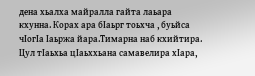дена хьалха майралла гайта лаьара кхунна. Корах ара бIаьрг тоьхча , буьйса чIогIа Iаьржа йара.Тимарна наб кхийтира. Цул тIаьхьа цIаьххьана самавелира хIара,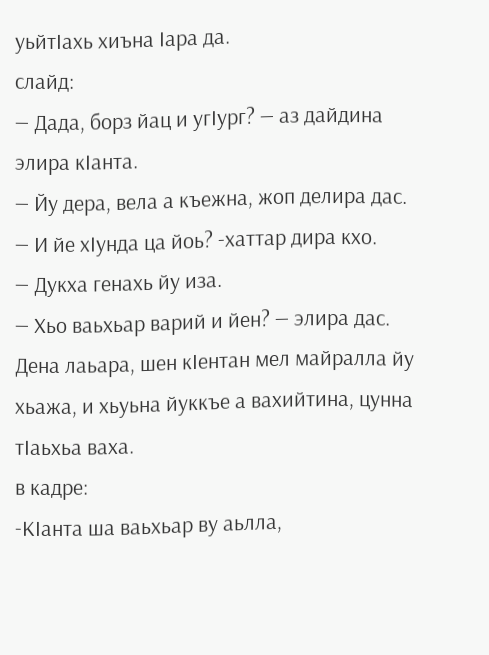уьйтIахь хиъна Iара да.
слайд:
— Дада, борз йац и угIург? — аз дайдина элира кIанта.
— Йу дера, вела а къежна, жоп делира дас.
— И йе хIунда ца йоь? -хаттар дира кхо.
— Дукха генахь йу иза.
— Хьо ваьхьар варий и йен? — элира дас. Дена лаьара, шен кIентан мел майралла йу хьажа, и хьуьна йуккъе а вахийтина, цунна тIаьхьа ваха.
в кадре:
-КIанта ша ваьхьар ву аьлла,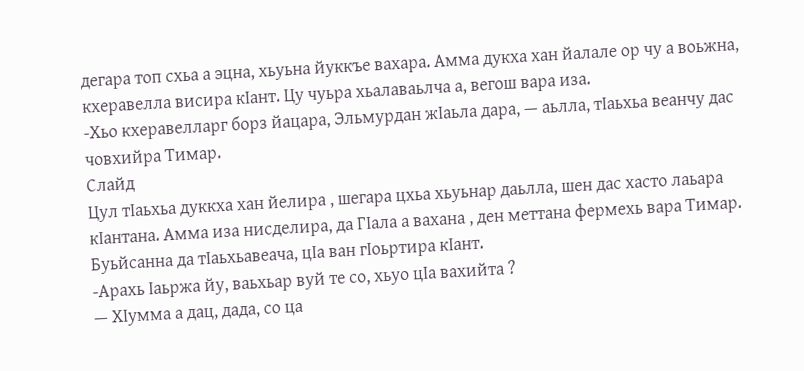дегара топ схьа а эцна, хьуьна йуккъе вахара. Амма дукха хан йалале ор чу а воьжна, кхеравелла висира кIант. Цу чуьра хьалаваьлча а, вегош вара иза.
-Хьо кхеравелларг борз йацара, Эльмурдан жIаьла дара, — аьлла, тIаьхьа веанчу дас човхийра Тимар.
Слайд
Цул тIаьхьа дуккха хан йелира , шегара цхьа хьуьнар даьлла, шен дас хасто лаьара кIантана. Амма иза нисделира, да ГIала а вахана , ден меттана фермехь вара Тимар. Буьйсанна да тIаьхьавеача, цIа ван гIоьртира кIант.
-Арахь Iаьржа йу, ваьхьар вуй те со, хьуо цIа вахийта ?
— ХIумма а дац, дада, со ца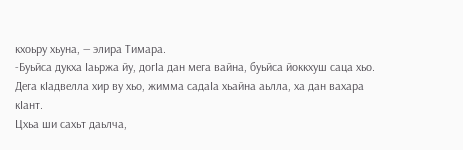кхоьру хьуна, — элира Тимара.
-Буьйса дукха Iаьржа йу, догIа дан мега вайна, буьйса йоккхуш саца хьо.
Дега кIадвелла хир ву хьо, жимма садаIа хьайна аьлла, ха дан вахара кIант.
Цхьа ши сахьт даьлча,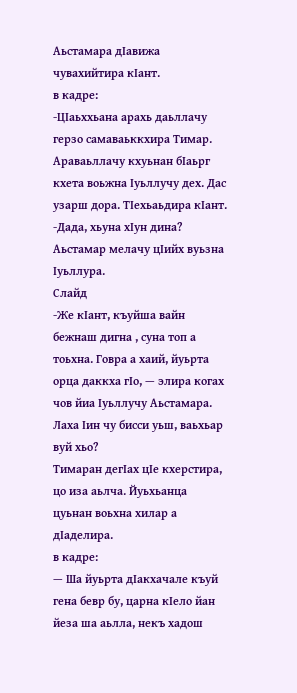Аьстамара дIавижа чувахийтира кIант.
в кадре:
-ЦIаьххьана арахь даьллачу герзо самаваьккхира Тимар. Араваьллачу кхуьнан бIаьрг кхета воьжна Iуьллучу дех. Дас узарш дора. ТIехьаьдира кIант.
-Дада, хьуна хIун дина? Аьстамар мелачу цIийх вуьзна Iуьллура.
Слайд
-Же кIант, къуйша вайн бежнаш дигна , суна топ а тоьхна. Говра а хаий, йуьрта орца даккха гIо, — элира когах чов йиа Iуьллучу Аьстамара. Лаха Iин чу бисси уьш, ваьхьар вуй хьо?
Тимаран дегIах цIе кхерстира, цо иза аьлча. Йуьхьанца цуьнан воьхна хилар а дIаделира.
в кадре:
— Ша йуьрта дIакхачале къуй гена бевр бу, царна кIело йан йеза ша аьлла, некъ хадош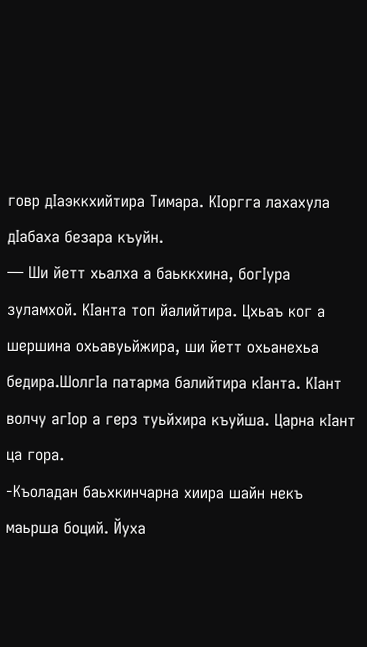говр дIаэккхийтира Тимара. КIоргга лахахула дIабаха безара къуйн.
— Ши йетт хьалха а баьккхина, богIура зуламхой. КIанта топ йалийтира. Цхьаъ ког а шершина охьавуьйжира, ши йетт охьанехьа бедира.ШолгIа патарма балийтира кIанта. КIант волчу агIор а герз туьйхира къуйша. Царна кIант ца гора.
-Къоладан баьхкинчарна хиира шайн некъ маьрша боций. Йуха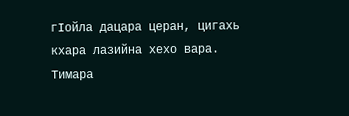гIойла дацара церан, цигахь кхара лазийна хехо вара. Тимара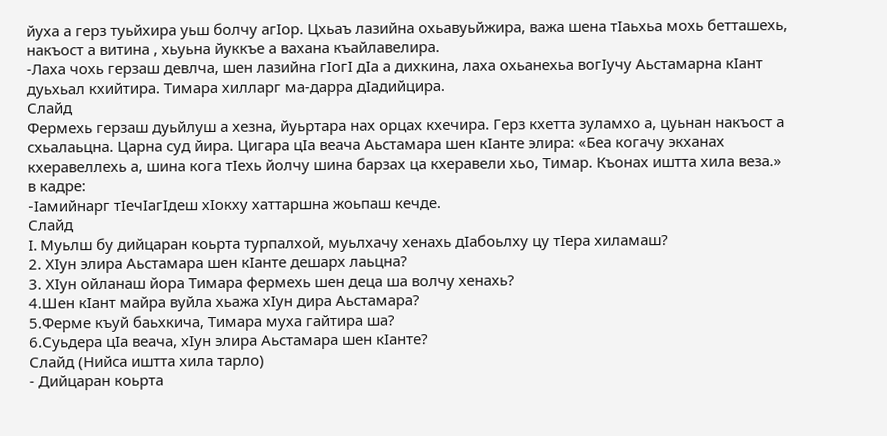йуха а герз туьйхира уьш болчу агIор. Цхьаъ лазийна охьавуьйжира, важа шена тIаьхьа мохь бетташехь, накъост а витина , хьуьна йуккъе а вахана къайлавелира.
-Лаха чохь герзаш девлча, шен лазийна гIогI дIа а дихкина, лаха охьанехьа вогIучу Аьстамарна кIант дуьхьал кхийтира. Тимара хилларг ма-дарра дIадийцира.
Слайд
Фермехь герзаш дуьйлуш а хезна, йуьртара нах орцах кхечира. Герз кхетта зуламхо а, цуьнан накъост а схьалаьцна. Царна суд йира. Цигара цIа веача Аьстамара шен кIанте элира: «Беа когачу экханах кхеравеллехь а, шина кога тIехь йолчу шина барзах ца кхеравели хьо, Тимар. Къонах иштта хила веза.»
в кадре:
-Iамийнарг тIечIагIдеш хIокху хаттаршна жоьпаш кечде.
Слайд
I. Муьлш бу дийцаран коьрта турпалхой, муьлхачу хенахь дIабоьлху цу тIера хиламаш?
2. ХIун элира Аьстамара шен кIанте дешарх лаьцна?
3. ХIун ойланаш йора Тимара фермехь шен деца ша волчу хенахь?
4.Шен кIант майра вуйла хьажа хIун дира Аьстамара?
5.Ферме къуй баьхкича, Тимара муха гайтира ша?
6.Суьдера цIа веача, хIун элира Аьстамара шен кIанте?
Слайд (Нийса иштта хила тарло)
- Дийцаран коьрта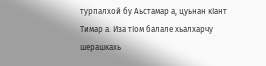турпалхой бу Аьстамар а, цуьнан кIант Тимар а. Иза тIом балале хьалхарчу шерашкахь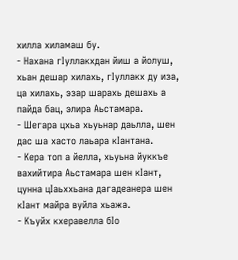хилла хиламаш бу.
- Нахана гIуллакхдан йиш а йолуш, хьан дешар хилахь, гIуллакх ду иза, ца хилахь, эзар шарахь дешахь а пайда бац, элира Аьстамара.
- Шегара цхьа хьуьнар даьлла, шен дас ша хасто лаьара кIантана.
- Кера топ а йелла, хьуьна йуккъе вахийтира Аьстамара шен кIант, цунна цIаьххьана дагадеанера шен кIант майра вуйла хьажа.
- Къуйх кхеравелла бIо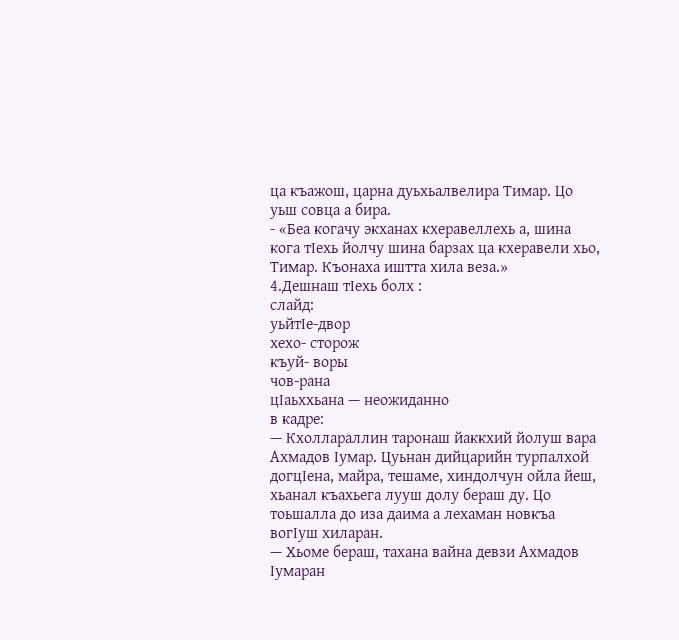ца къажош, царна дуьхьалвелира Тимар. Цо уьш совца а бира.
- «Беа когачу экханах кхеравеллехь а, шина кога тIехь йолчу шина барзах ца кхеравели хьо, Тимар. Къонаха иштта хила веза.»
4.Дешнаш тIехь болх :
слайд:
уьйтIе-двор
хехо- сторож
къуй- воры
чов-рана
цIаьххьана — неожиданно
в кадре:
— Кхоллараллин таронаш йаккхий йолуш вара Ахмадов Iумар. Цуьнан дийцарийн турпалхой догцIена, майра, тешаме, хиндолчун ойла йеш, хьанал къахьега лууш долу бераш ду. Цо тоьшалла до иза даима а лехаман новкъа вогIуш хиларан.
— Хьоме бераш, тахана вайна девзи Ахмадов Iумаран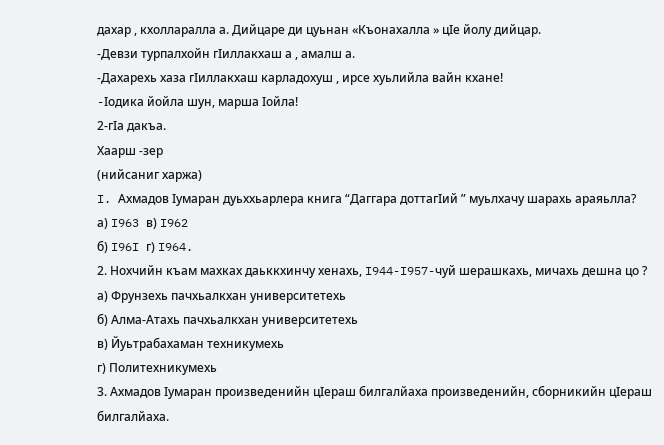дахар , кхолларалла а. Дийцаре ди цуьнан «Къонахалла » цIе йолу дийцар.
-Девзи турпалхойн гIиллакхаш а , амалш а.
-Дахарехь хаза гIиллакхаш карладохуш , ирсе хуьлийла вайн кхане!
-Iодика йойла шун, марша Iойла!
2-гIа дакъа.
Хаарш -зер
(нийсаниг харжа)
I. Ахмадов Iумаран дуьххьарлера книга “Даггара доттагIий ” муьлхачу шарахь араяьлла?
а) I963 в) I962
б) I96I г) I964.
2. Нохчийн къам махках даьккхинчу хенахь, I944-I957-чуй шерашкахь, мичахь дешна цо ?
а) Фрунзехь пачхьалкхан университетехь
б) Алма-Атахь пачхьалкхан университетехь
в) Йуьтрабахаман техникумехь
г) Политехникумехь
3. Ахмадов Iумаран произведенийн цIераш билгалйаха произведенийн, сборникийн цIераш билгалйаха.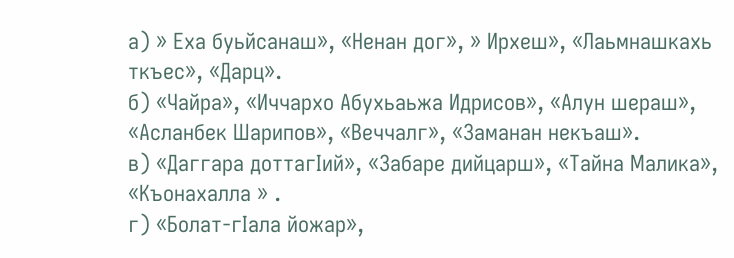а) » Еха буьйсанаш», «Ненан дог», » Ирхеш», «Лаьмнашкахь ткъес», «Дарц».
б) «Чайра», «Иччархо Абухьаьжа Идрисов», «Алун шераш», «Асланбек Шарипов», «Веччалг», «Заманан некъаш».
в) «Даггара доттагIий», «Забаре дийцарш», «Тайна Малика», «Къонахалла » .
г) «Болат-гIала йожар»,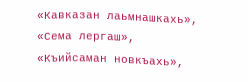«Кавказан лаьмнашкахь», «Сема лергаш», «Къийсаман новкъахь»,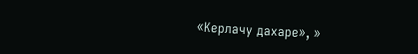«Керлачу дахаре», »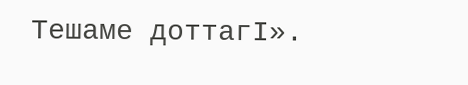Тешаме доттагI».